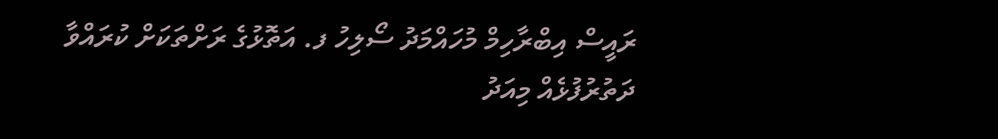ރައީސް އިބްރާހިމް މުހައްމަދު ސޯލިހު ފ. އަތޮޅުގެ ރަށްތަކަށް ކުރައްވާ ދަތުރުފުޅެއް މިއަދު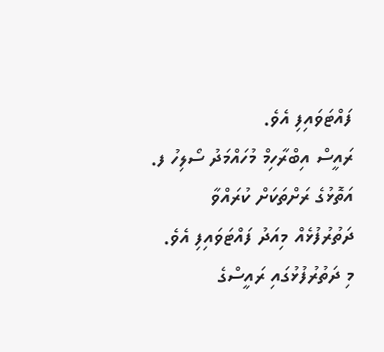ފައްޓަވައިފި އެވެ.
ރައީސް އިބްރާހިމް މުހައްމަދު ސޯލިހު ފ. އަތޮޅުގެ ރަށްތަކަށް ކުރައްވާ ދަތުރުފުޅެއް މިއަދު ފައްޓަވައިފި އެވެ.
މި ދަތުރުފުޅުގައި ރައީސްގެ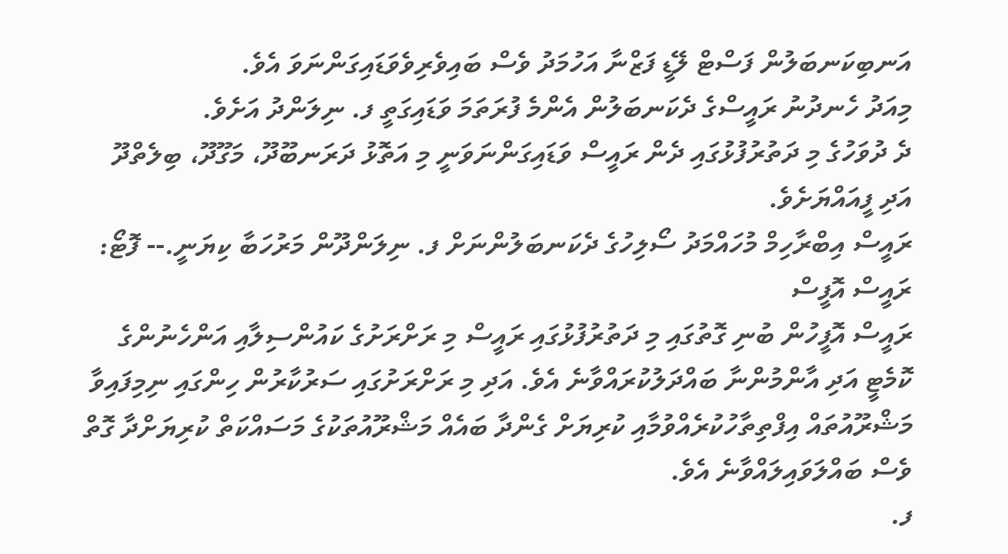އަނބިކަނބަލުން ފަސްޓް ލޭޑީ ފަޒްނާ އަހުމަދު ވެސް ބައިވެރިވެވަޑައިގަންނަވަ އެވެ.
މިއަދު ހެނދުނު ރައީސްގެ ދެކަނބަލުން އެންމެ ފުރަތަމަ ވަޑައިގަތީ ފ. ނިލަންދު އަށެވެ.
ދެ ދުވަހުގެ މި ދަތުރުފުޅުގައި ދެން ރައީސް ވަޑައިގަންނަވަނީ މި އަތޮޅު ދަރަނބޫދޫ، މަގޫދޫ، ބިލެތްދޫ އަދި ފީއައްޔަށެވެ.
ރައީސް އިބްރާހިމް މުހައްމަދު ސޯލިހުގެ ދެކަނބަލުންނަށް ފ. ނިލަންދޫން މަރުހަބާ ކިޔަނީ.-- ފޮޓޯ: ރައީސް އޮފީސް
ރައީސް އޮފީހުން ބުނި ގޮތުގައި މި ދަތުރުފުޅުގައި ރައީސް މި ރަށްރަށުގެ ކައުންސިލާއި އަންހެނުންގެ ކޮމެޓީ އަދި އާންމުންނާ ބައްދަލުކުރައްވާނެ އެވެ. އަދި މި ރަށްރަށުގައި ސަރުކާރުން ހިންގައި ނިމިފައިވާ މަޝްރޫއުތައް އިފްތިތާހުކުރެއްވުމާއި ކުރިޔަށް ގެންދާ ބައެއް މަޝްރޫއުތަކުގެ މަސައްކަތް ކުރިޔަށްދާ ގޮތް ވެސް ބައްލަވައިލައްވާނެ އެވެ.
ފ.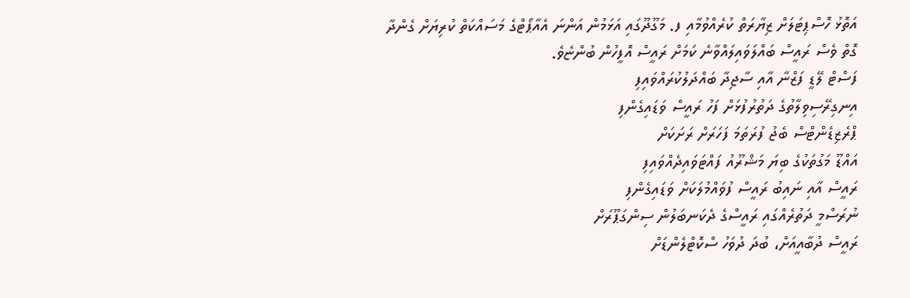އަތޮޅު ހޮސްޕިޓަލަށް ޒިޔާރަތް ކުރެއްވުމާއި ފ. މަގޫދޫގައި އަޅަމުން އަންނަ އެއާޕޯޓްގެ މަސައްކަތް ކުރިޔަށް ގެންދާ ގޮތް ވެސް ރައީސް ބައްލަވައިލައްވާނެ ކަމަށް ރައީސް އޮފީހުން ބުންޏެވެ.
ފަސްޓް ލޭޑީ ފަޒްނާ އާއި ސާޖިދާ ބައްދަލުކުރައްވައިފި
އިނގިރޭސިވިލާތުގެ ދަތުރުފުޅަށް ފަހު ރައީސް ވަޑައިގެންފި
ޕްރެޒިޑެންޓްސް ބެޖު ފުރަތަމަ ފަހަރަށް ރަށަކަށް
އައްޑޫ މަގުތަކުގެ ބިޔަ މަޝްރޫއު ފައްޓަވައިދެއްވައިފި
ރައީސް އާއި ނައިބު ރައީސް ފުވައްމުލަކަށް ވަޑައިގެންފި
ނުރަސްމީ ދަތުރެއްގައި ރައީސްގެ ދެކަނބަލުން ސިންގަޕޫރަށް
ރައީސް ދުބާއީއަށް، ބުދަ ދުވަހު ސްކޮޓްލެންޑަށް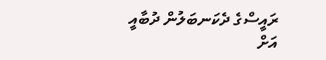ރައީސްގެ ދެކަނބަލުން ދުބާއީ އަށް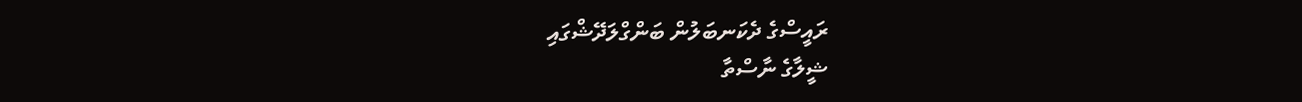ރައީސްގެ ދެކަނބަލުން ބަންގްލަދޭޝްގައި
ޝީލާގެ ނާސްތާ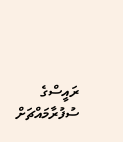ރައީސްގެ ސުފުރާމައްޗަށް